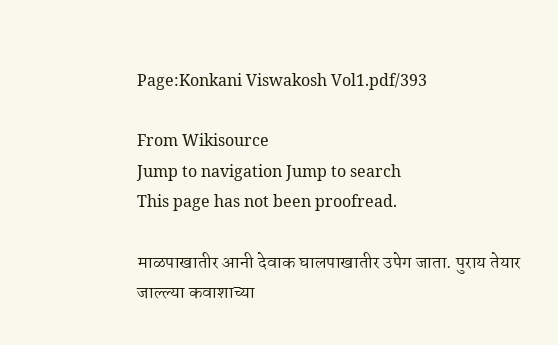Page:Konkani Viswakosh Vol1.pdf/393

From Wikisource
Jump to navigation Jump to search
This page has not been proofread.

माळपाखातीर आनी देवाक घालपाखातीर उपेग जाता. पुराय तेयार जाल्ल्या कवाशाच्या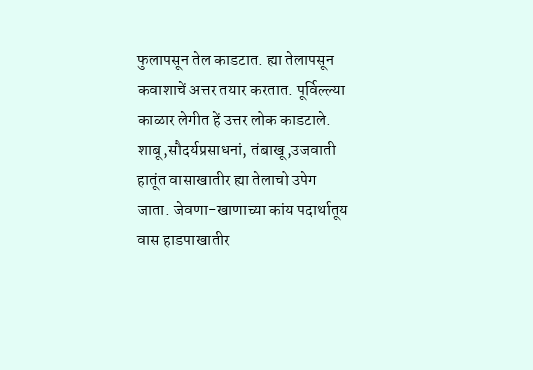फुलापसून तेल काडटात. ह्या तेलापसून कवाशाचें अत्तर तयार करतात. पूर्विल्ल्या काळार लेगीत हें उत्तर लोक काडटाले. शाबू,सौदर्यप्रसाधनां, तंबाखू,उजवाती हातूंत वासाखातीर ह्या तेलाचो उपेग जाता. जेवणा-खाणाच्या कांय पदार्थातूय वास हाडपाखातीर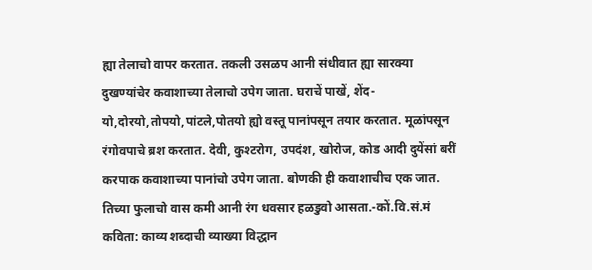ह्या तेलाचो वापर करतात. तकली उसळप आनी संधीवात ह्या सारक्या दुखण्यांचेर कवाशाच्या तेलाचो उपेग जाता. घराचें पाखें, शेंद-यो,दोरयो,तोपयो,पांटले,पोतयो ह्यो वस्तू पानांपसून तयार करतात. मूळांपसून रंगोवपाचे ब्रश करतात. देवी, कुश्टरोग, उपदंश, खोरोज, कोड आदी दुयेंसां बरीं करपाक कवाशाच्या पानांचो उपेग जाता. बोणकी ही कवाशाचीच एक जात. तिच्या फुलाचो वास कमी आनी रंग धवसार हळडुवो आसता.-कों.वि.सं.मं कविता: काव्य शब्दाची व्याख्या विद्धान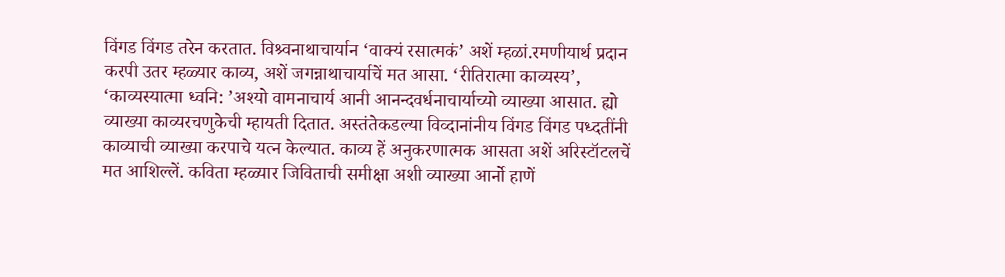विंगड विंगड तरेन करतात. विश्र्वनाथाचार्यान ‘वाक्यं रसात्मकं’ अशें म्हळां.रमणीयार्थ प्रदान करपी उतर म्हळ्यार काव्य, अशें जगन्नाथाचार्याचें मत आसा. ‘रीतिरात्मा काव्यस्य’, ‘काव्यस्यात्मा ध्वनि: ’अश्यो वामनाचार्य आनी आनन्दवर्धनाचार्याच्यो व्याख्या आसात. ह्यो व्याख्या काव्यरचणुकेची म्हायती दितात. अस्तंतेकडल्या विव्दानांनीय विंगड विंगड पध्दतींनी काव्याची व्याख्या करपाचे यत्न केल्यात. काव्य हें अनुकरणात्मक आसता अशें अरिस्टॉटलचें मत आशिल्लें. कविता म्हळ्यार जिविताची समीक्षा अशी व्याख्या आर्नो हाणें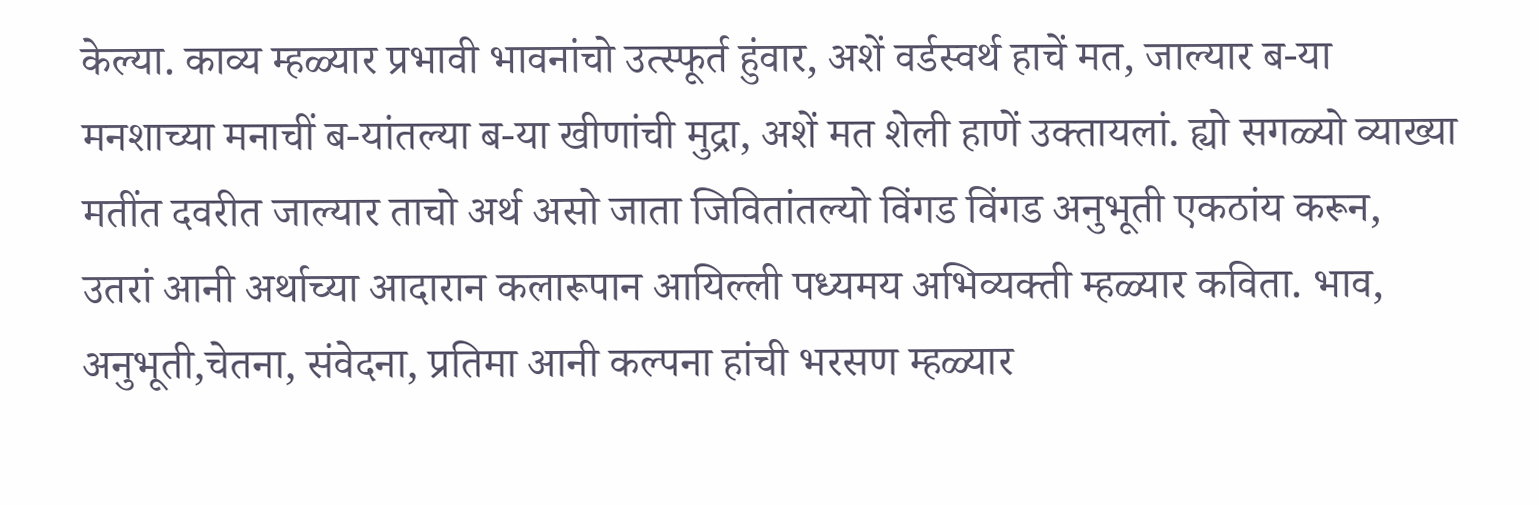केल्या. काव्य म्हळ्यार प्रभावी भावनांचो उत्स्फूर्त हुंवार, अशें वर्डस्वर्थ हाचें मत, जाल्यार ब-या मनशाच्या मनाचीं ब-यांतल्या ब-या खीणांची मुद्रा, अशें मत शेली हाणें उक्तायलां. ह्यो सगळ्यो व्याख्या मतींत दवरीत जाल्यार ताचो अर्थ असो जाता जिवितांतल्यो विंगड विंगड अनुभूती एकठांय करून, उतरां आनी अर्थाच्या आदारान कलारूपान आयिल्ली पध्यमय अभिव्यक्ती म्हळ्यार कविता. भाव, अनुभूती,चेतना, संवेदना, प्रतिमा आनी कल्पना हांची भरसण म्हळ्यार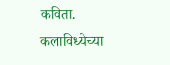कविता. कलाविध्येच्या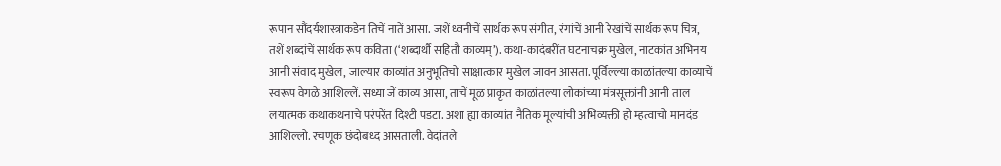रूपान सौंदर्यशास्त्राकडेन तिचें नातें आसा. जशें ध्वनीचें सार्थक रूप संगीत, रंगांचें आनी रेखांचें सार्थक रूप चित्र, तशें शब्दांचें सार्थक रूप कविता (‘शब्दार्थौ सहितौ काव्यम्’). कथा-कादंबरींत घटनाचक्र मुखेल, नाटकांत अभिनय आनी संवाद मुखेल, जाल्यार काव्यांत अनुभूतिचो साक्षात्कार मुखेल जावन आसता. पूर्विल्ल्या काळांतल्या काव्याचें स्वरूप वेगळे आशिल्लें. सध्या जें काव्य आसा, ताचें मूळ प्राकृत काळांतल्या लोकांच्या मंत्रसूक्तांनी आनी ताल लयात्मक कथाकथनाचे परंपरेंत दिश्टी पडटा. अशा ह्या काव्यांत नैतिक मूल्यांची अभिव्यक्ती हो म्हत्वाचो मानदंड आशिल्लो. रचणूक छंदोबध्द आसताली. वेदांतले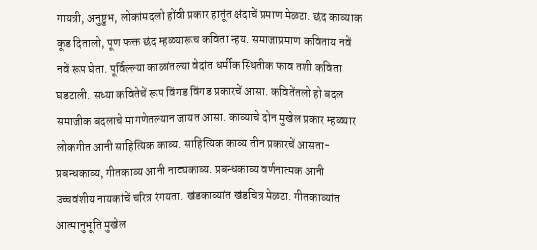गायत्री, अनुष्टुभ, लोकांमदलो होंवी प्रकार हातूंत क्षंदाचें प्रमाण मेळटा. छंद काव्याक कूड दितालो, पूण फक्त छंद म्हळ्यारूच कविता न्हय. समाजाप्रमाण कविताय नवें नवें रूप घेता. पूर्विल्ल्या काळांतल्या वेदांत धर्मीक स्थितीक फाव तशी कविता घडटाली. सध्या कवितेचें रूप विंगड विंगड प्रकारचें आसा. कवितेंतलो हो बदल समाजीक बदलाचे मागणेतल्यान जायत आसा. काव्याचे दोन मुखेल प्रकार म्हळ्यार लोकगीत आनी साहित्यिक काव्य. साहित्यिक काव्य तीन प्रकारचें आसता- प्रबन्धकाव्य, गीतकाव्य आनी नाट्यकाव्य. प्रबन्धकाव्य वर्णनात्मक आनी उच्चवंशीय नायकांचें चरित्र रंगयता. खंडकाव्यांत खंडचित्र मेळटा. गीतकाव्यांत आत्मानुभूति मुखेल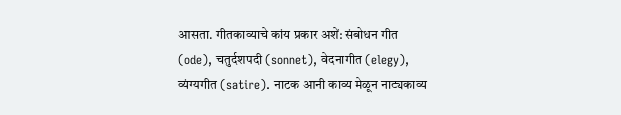आसता. गीतकाव्याचे कांय प्रकार अशें: संबोधन गीत (ode), चतुर्दशपदी (sonnet), वेदनागीत (elegy), व्यंग्यगीत (satire). नाटक आनी काव्य मेळून नाट्यकाव्य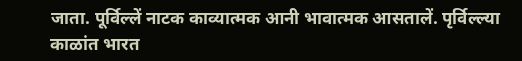जाता. पूर्विल्लें नाटक काव्यात्मक आनी भावात्मक आसतालें. पृर्विल्ल्या काळांत भारत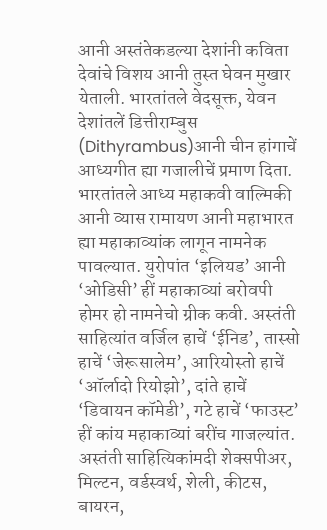आनी अस्तंतेकडल्या देशांनी कविता देवांचे विशय आनी तुस्त घेवन मुखार येताली. भारतांतले वेदसूक्त, येवन देशांतलें डित्तीराम्बुस (Dithyrambus)आनी चीन हांगाचें आध्यगीत ह्या गजालीचें प्रमाण दिता. भारतांतले आध्य महाकवी वाल्मिकी आनी व्यास रामायण आनी महाभारत ह्या महाकाव्यांक लागून नामनेक पावल्यात. युरोपांत ‘इलियड’ आनी ‘ओडिसी’ हीं महाकाव्यां बरोवपी होमर हो नामनेचो ग्रीक कवी. अस्तंती साहित्यांत वर्जिल हाचें ‘ईनिड’, तास्सो हाचें ‘जेरूसालेम’, आरियोस्तो हाचें ‘ऑर्लादो रियोझो’, दांते हाचें ‘डिवायन कॉमेडी’, गटे हाचें ‘फाउस्ट’ हीं कांय महाकाव्यां बरींच गाजल्यांत. अस्तंती साहित्यिकांमदी शेक्सपीअर, मिल्टन, वर्डस्वर्थ, शेली, कीटस, बायरन,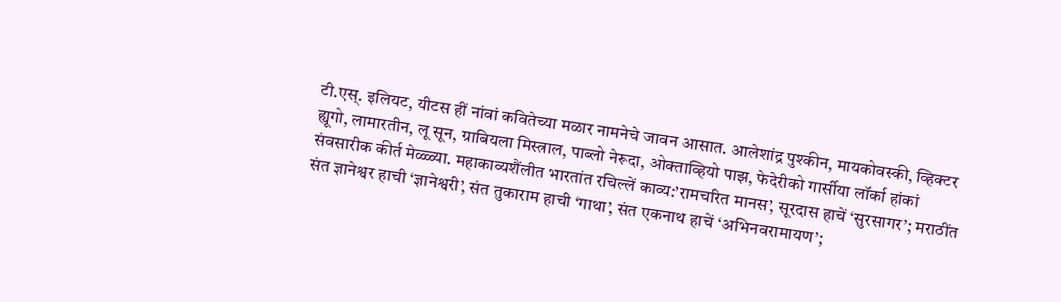टी.एस्. इलियट, यीटस हीं नांवां कवितेच्या मळार नामनेचे जावन आसात. आलेशांद्र पुश्कीन, मायकोवस्की, व्हिक्टर ह्यूगो, लामारतीन, लू सून, ग्राबियला मिस्त्राल, पाब्लो नेरूदा, ओक्ताव्हियो पाझ, फेदेरीको गार्सीया लॉर्का हांकां संवसारीक कीर्त मेळ्ळ्या. महाकाव्यशैंलीत भारतांत रचिल्लें काव्य:’रामचरित मानस’, सूरदास हाचें ‘सुरसागर’; मराठींत संत ज्ञानेश्वर हाची ‘ज्ञानेश्वरी’, संत तुकाराम हाची ‘गाथा’, संत एकनाथ हाचें ‘अभिनवरामायण’;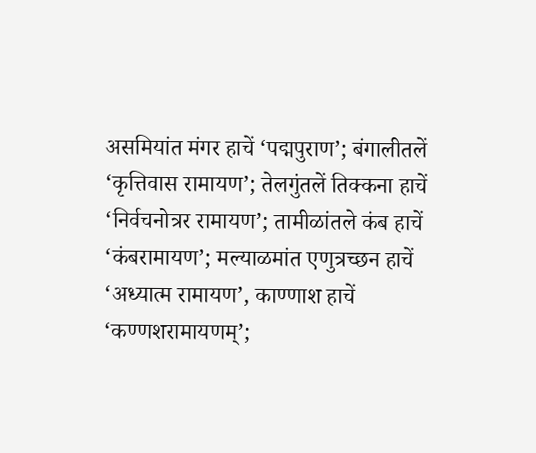असमियांत मंगर हाचें ‘पद्मपुराण’; बंगालीतलें ‘कृत्तिवास रामायण’; तेलगुंतलें तिक्कना हाचें ‘निर्वचनोत्रर रामायण’; तामीळांतले कंब हाचें ‘कंबरामायण’; मल्याळमांत एणुत्रच्छन हाचें ‘अध्यात्म रामायण’, काण्णाश हाचें ‘कण्णशरामायणम्’;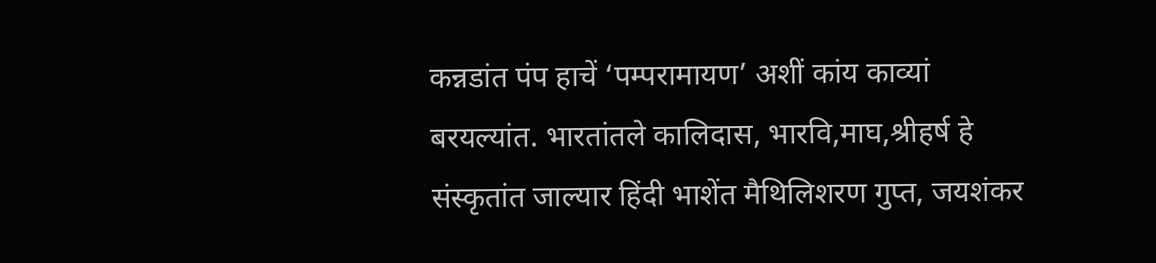कन्नडांत पंप हाचें ‘पम्परामायण’ अशीं कांय काव्यां बरयल्यांत. भारतांतले कालिदास, भारवि,माघ,श्रीहर्ष हे संस्कृतांत जाल्यार हिंदी भाशेंत मैथिलिशरण गुप्त, जयशंकर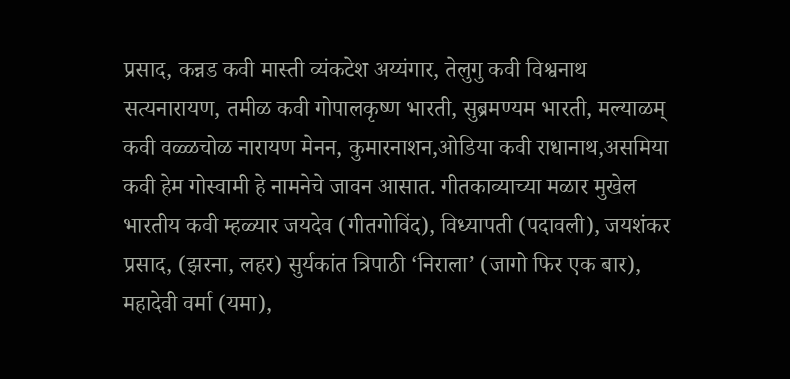प्रसाद, कन्नड कवी मास्ती व्यंकटेश अय्यंगार, तेलुगु कवी विश्वनाथ सत्यनारायण, तमीळ कवी गोपालकृष्ण भारती, सुब्रमण्यम भारती, मल्याळम् कवी वळ्ळचोळ नारायण मेनन, कुमारनाशन,ओडिया कवी राधानाथ,असमिया कवी हेम गोस्वामी हे नामनेचे जावन आसात. गीतकाव्याच्या मळार मुखेल भारतीय कवी म्हळ्यार जयदेव (गीतगोविंद), विध्यापती (पदावली), जयशंकर प्रसाद, (झरना, लहर) सुर्यकांत त्रिपाठी ‘निराला’ (जागो फिर एक बार), महादेवी वर्मा (यमा),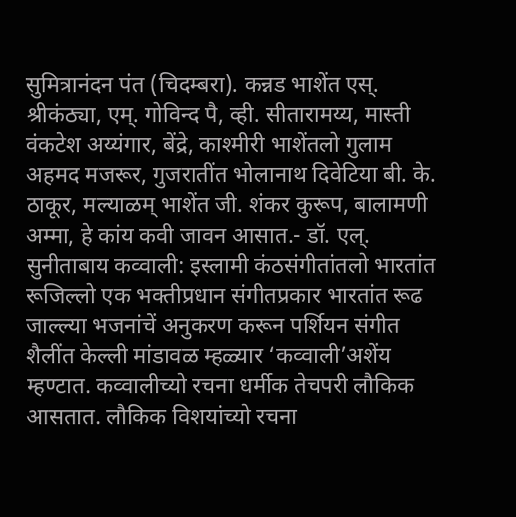सुमित्रानंदन पंत (चिदम्बरा). कन्नड भाशेंत एस्. श्रीकंठ्या, एम्. गोविन्द पै, व्ही. सीतारामय्य, मास्ती वंकटेश अय्यंगार, बेंद्रे, काश्मीरी भाशेंतलो गुलाम अहमद मजरूर, गुजरातींत भोलानाथ दिवेटिया बी. के. ठाकूर, मल्याळम् भाशेंत जी. शंकर कुरूप, बालामणी अम्मा, हे कांय कवी जावन आसात.- डॉ. एल्. सुनीताबाय कव्वाली: इस्लामी कंठसंगीतांतलो भारतांत रूजिल्लो एक भक्तीप्रधान संगीतप्रकार भारतांत रूढ जाल्ल्या भजनांचें अनुकरण करून पर्शियन संगीत शैलींत केल्ली मांडावळ म्हळ्यार ‘कव्वाली’अशेंय म्हण्टात. कव्वालीच्यो रचना धर्मीक तेचपरी लौकिक आसतात. लौकिक विशयांच्यो रचना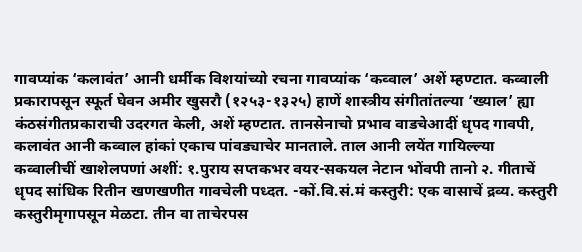गावप्यांक ‘कलावंत’ आनी धर्मीक विशयांच्यो रचना गावप्यांक ‘कव्वाल’ अशें म्हण्टात. कव्वाली प्रकारापसून स्फूर्त घेवन अमीर खुसरौ (१२५३-१३२५) हाणें शास्त्रीय संगीतांतल्या ‘ख्याल’ ह्या कंठसंगीतप्रकाराची उदरगत केली, अशें म्हण्टात. तानसेनाचो प्रभाव वाडचेआदीं धृपद गावपी, कलावंत आनी कव्वाल हांकां एकाच पांवड्याचेर मानताले. ताल आनी लयेंत गायिल्ल्या कव्वालीचीं खाशेलपणां अशीं: १.पुराय सप्तकभर वयर-सकयल नेटान भोंवपी तानो २. गीताचें धृपद सांधिक रितीन खणखणीत गावचेली पध्दत. -कों.वि.सं.मं कस्तुरी: एक वासाचें द्रव्य. कस्तुरी कस्तुरीमृगापसून मेळटा. तीन वा ताचेरपस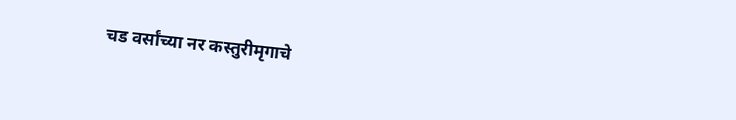चड वर्सांच्या नर कस्तुरीमृगाचे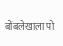बोंबलेखाला पो